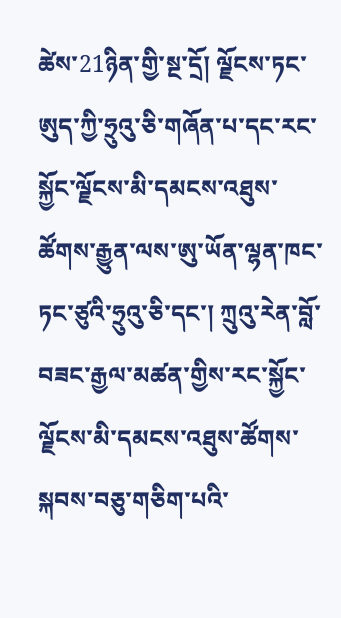ཚེས་21ཉིན་གྱི་སྔ་དྲོ། ལྗོངས་ཏང་ཨུད་ཀྱི་ཧྲུའུ་ཅི་གཞོན་པ་དང་རང་སྐྱོང་ལྗོངས་མི་དམངས་འཐུས་ཚོགས་རྒྱུན་ལས་ཨུ་ཡོན་ལྷན་ཁང་ཏང་ཙུའི་ཧྲུའུ་ཅི་དང་། ཀྲུའུ་རེན་བློ་བཟང་རྒྱལ་མཚན་གྱིས་རང་སྐྱོང་ལྗོངས་མི་དམངས་འཐུས་ཚོགས་སྐབས་བཅུ་གཅིག་པའི་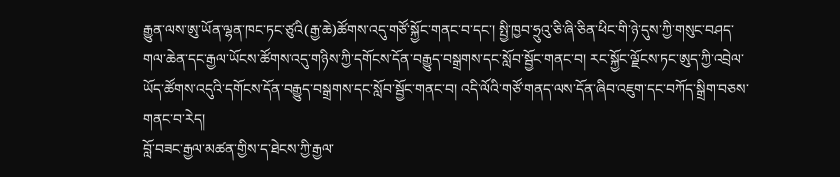རྒྱུན་ལས་ཨུ་ཡོན་ལྷན་ཁང་ཏང་ཙུའི(རྒྱ་ཆེ)ཚོགས་འདུ་གཙོ་སྐྱོང་གནང་བ་དང་། སྤྱི་ཁྱབ་ཧྲུའུ་ཅི་ཞི་ཅིན་ཕིང་གི་ཉེ་དུས་ཀྱི་གསུང་བཤད་གལ་ཆེན་དང་རྒྱལ་ཡོངས་ཚོགས་འདུ་གཉིས་ཀྱི་དགོངས་དོན་བརྒྱུད་བསྒྲགས་དང་སློབ་སྦྱོང་གནང་བ། རང་སྐྱོང་ལྗོངས་ཏང་ཨུད་ཀྱི་འབྲེལ་ཡོད་ཚོགས་འདུའི་དགོངས་དོན་བརྒྱུད་བསྒྲགས་དང་སློབ་སྦྱོང་གནང་བ། འདི་ལོའི་གཙོ་གནད་ལས་དོན་ཞིབ་འཇུག་དང་བཀོད་སྒྲིག་བཅས་གནང་བ་རེད།
བློ་བཟང་རྒྱལ་མཚན་གྱིས་ད་ཐེངས་ཀྱི་རྒྱལ་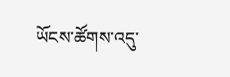ཡོངས་ཚོགས་འདུ་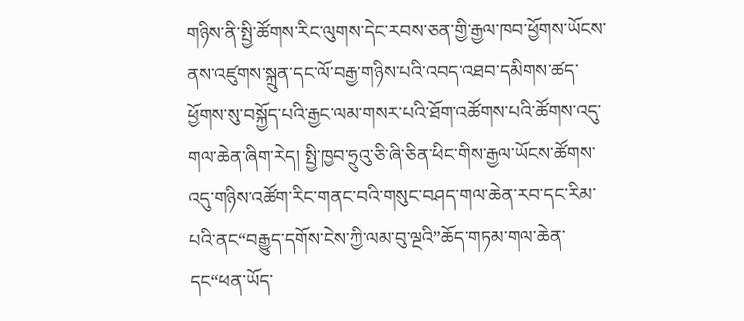གཉིས་ནི་སྤྱི་ཚོགས་རིང་ལུགས་དེང་རབས་ཅན་གྱི་རྒྱལ་ཁབ་ཕྱོགས་ཡོངས་ནས་འཛུགས་སྐྲུན་དང་ལོ་བརྒྱ་གཉིས་པའི་འབད་འཐབ་དམིགས་ཚད་ཕྱོགས་སུ་བསྐྱོད་པའི་རྒྱང་ལམ་གསར་པའི་ཐོག་འཚོགས་པའི་ཚོགས་འདུ་གལ་ཆེན་ཞིག་རེད། སྤྱི་ཁྱབ་ཧྲུའུ་ཅི་ཞི་ཅིན་ཕིང་གིས་རྒྱལ་ཡོངས་ཚོགས་འདུ་གཉིས་འཚོག་རིང་གནང་བའི་གསུང་བཤད་གལ་ཆེན་རབ་དང་རིམ་པའི་ནང“བརྒྱུད་དགོས་ངེས་ཀྱི་ལམ་བུ་ལྔའི”ཆོད་གཏམ་གལ་ཆེན་དང“ཕན་ཡོད་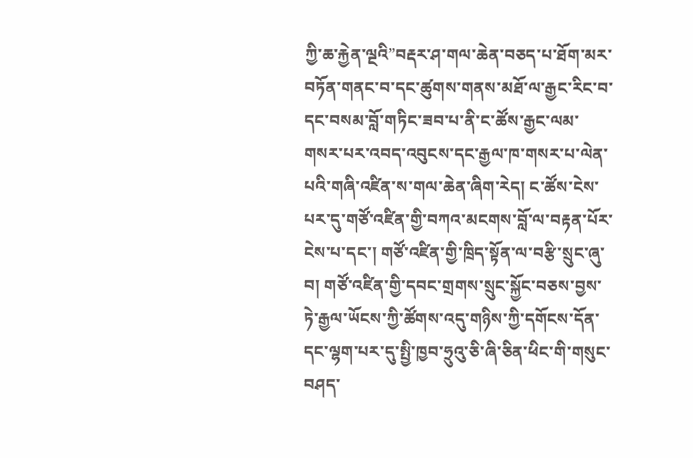ཀྱི་ཆ་རྐྱེན་ལྔའི”བརྡར་ཤ་གལ་ཆེན་བཅད་པ་ཐོག་མར་བཏོན་གནང་བ་དང་ཚུགས་གནས་མཐོ་ལ་རྒྱང་རིང་བ་དང་བསམ་བློ་གཏིང་ཟབ་པ་ནི་ང་ཚོས་རྒྱང་ལམ་གསར་པར་འབད་འབུངས་དང་རྒྱལ་ཁ་གསར་པ་ལེན་པའི་གཞི་འཛིན་ས་གལ་ཆེན་ཞིག་རེད། ང་ཚོས་ངེས་པར་དུ་གཙོ་འཛིན་གྱི་བཀའ་མངགས་བློ་ལ་བརྟན་པོར་ངེས་པ་དང་། གཙོ་འཛིན་གྱི་ཁྲིད་སྟོན་ལ་བརྩི་སྲུང་ཞུ་བ། གཙོ་འཛིན་གྱི་དབང་གྲགས་སྲུང་སྐྱོང་བཅས་བྱས་ཏེ་རྒྱལ་ཡོངས་ཀྱི་ཚོགས་འདུ་གཉིས་ཀྱི་དགོངས་དོན་དང་ལྷག་པར་དུ་སྤྱི་ཁྱབ་ཧྲུའུ་ཅི་ཞི་ཅིན་ཕིང་གི་གསུང་བཤད་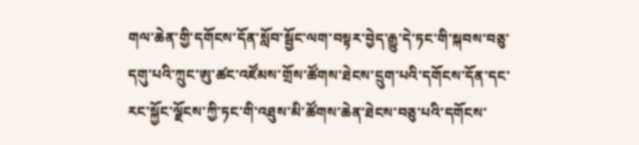གལ་ཆེན་གྱི་དགོངས་དོན་སློབ་སྦྱོང་ལག་བསྟར་བྱེད་རྒྱུ་དེ་ཏང་གི་སྐབས་བཅུ་དགུ་པའི་ཀྲུང་ཨུ་ཚང་འཛོམས་གྲོས་ཚོགས་ཐེངས་དྲུག་པའི་དགོངས་དོན་དང་རང་སྐྱོང་ལྗོངས་ཀྱི་ཏང་གི་འཐུས་མི་ཚོགས་ཆེན་ཐེངས་བཅུ་པའི་དགོངས་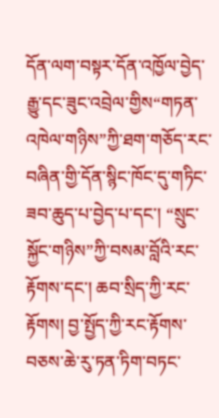དོན་ལག་བསྟར་དོན་འཁྱོལ་བྱེད་རྒྱུ་དང་ཟུང་འབྲེལ་གྱིས“གཏན་འཁེལ་གཉིས”ཀྱི་ཐག་གཅོད་རང་བཞིན་གྱི་དོན་སྙིང་ཁོང་དུ་གཏིང་ཟབ་ཆུད་པ་བྱེད་པ་དང་། “སྲུང་སྐྱོང་གཉིས”ཀྱི་བསམ་བློའི་རང་རྟོགས་དང་། ཆབ་སྲིད་ཀྱི་རང་རྟོགས། བྱ་སྤྱོད་ཀྱི་རང་རྟོགས་བཅས་ཆེ་རུ་ཏན་ཏིག་བཏང་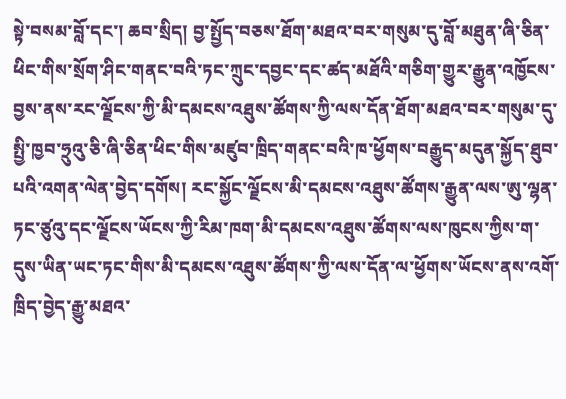སྟེ་བསམ་བློ་དང་། ཆབ་སྲིད། བྱ་སྤྱོད་བཅས་ཐོག་མཐའ་བར་གསུམ་དུ་བློ་མཐུན་ཞི་ཅིན་ཕིང་གིས་སྲོག་ཤིང་གནང་བའི་ཏང་ཀྲུང་དབྱང་དང་ཚད་མཐོའི་གཅིག་གྱུར་རྒྱུན་འཁྱོངས་བྱས་ནས་རང་ལྗོངས་ཀྱི་མི་དམངས་འཐུས་ཚོགས་ཀྱི་ལས་དོན་ཐོག་མཐའ་བར་གསུམ་དུ་སྤྱི་ཁྱབ་ཧྲུའུ་ཅི་ཞི་ཅིན་ཕིང་གིས་མཛུབ་ཁྲིད་གནང་བའི་ཁ་ཕྱོགས་བརྒྱུད་མདུན་སྐྱོད་ཐུབ་པའི་འགན་ལེན་བྱེད་དགོས། རང་སྐྱོང་ལྗོངས་མི་དམངས་འཐུས་ཚོགས་རྒྱུན་ལས་ཨུ་ལྷན་ཏང་ཙུའུ་དང་ལྗོངས་ཡོངས་ཀྱི་རིམ་ཁག་མི་དམངས་འཐུས་ཚོགས་ལས་ཁུངས་ཀྱིས་ག་དུས་ཡིན་ཡང་ཏང་གིས་མི་དམངས་འཐུས་ཚོགས་ཀྱི་ལས་དོན་ལ་ཕྱོགས་ཡོངས་ནས་འགོ་ཁྲིད་བྱེད་རྒྱུ་མཐའ་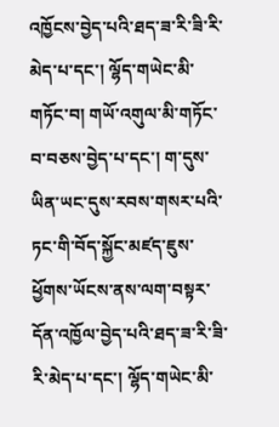འཁྱོངས་བྱེད་པའི་ཐད་ཟ་རི་ཟི་རི་མེད་པ་དང་། ལྷོད་གཡེང་མི་གཏོང་བ། གཡོ་འགུལ་མི་གཏོང་བ་བཅས་བྱེད་པ་དང་། ག་དུས་ཡིན་ཡང་དུས་རབས་གསར་པའི་ཏང་གི་བོད་སྐྱོང་མཛད་ཇུས་ཕྱོགས་ཡོངས་ནས་ལག་བསྟར་དོན་འཁྱོལ་བྱེད་པའི་ཐད་ཟ་རི་ཟི་རི་མེད་པ་དང་། ལྷོད་གཡེང་མི་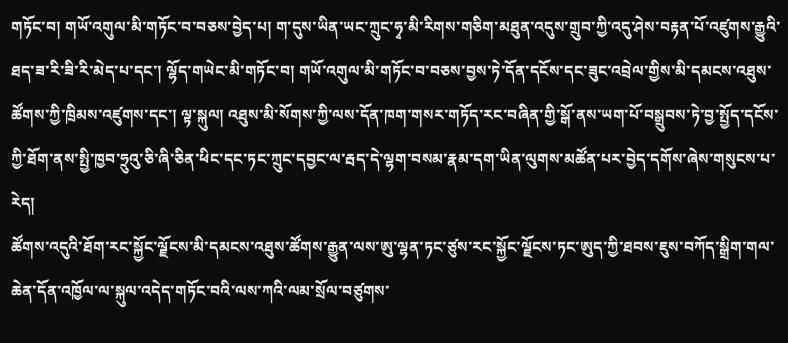གཏོང་བ། གཡོ་འགུལ་མི་གཏོང་བ་བཅས་བྱེད་པ། ག་དུས་ཡིན་ཡང་ཀྲུང་ཧྭ་མི་རིགས་གཅིག་མཐུན་འདུས་གྲུབ་ཀྱི་འདུ་ཤེས་བརྟན་པོ་འཛུགས་རྒྱུའི་ཐད་ཟ་རི་ཟི་རི་མེད་པ་དང་། ལྷོད་གཡེང་མི་གཏོང་བ། གཡོ་འགུལ་མི་གཏོང་བ་བཅས་བྱས་ཏེ་དོན་དངོས་དང་ཟུང་འབྲེལ་གྱིས་མི་དམངས་འཐུས་ཚོགས་ཀྱི་ཁྲིམས་འཛུགས་དང་། ལྟ་སྐུལ། འཐུས་མི་སོགས་ཀྱི་ལས་དོན་ཁག་གསར་གཏོད་རང་བཞིན་གྱི་སྒོ་ནས་ཡག་པོ་བསྒྲུབས་ཏེ་བྱ་སྤྱོད་དངོས་ཀྱི་ཐོག་ནས་སྤྱི་ཁྱབ་ཧྲུའུ་ཅི་ཞི་ཅིན་ཕིང་དང་ཏང་ཀྲུང་དབྱང་ལ་རྦད་དེ་ལྷག་བསམ་རྣམ་དག་ཡིན་ལུགས་མཚོན་པར་བྱེད་དགོས་ཞེས་གསུངས་པ་རེད།
ཚོགས་འདུའི་ཐོག་རང་སྐྱོང་ལྗོངས་མི་དམངས་འཐུས་ཚོགས་རྒྱུན་ལས་ཨུ་ལྷན་ཏང་ཙུས་རང་སྐྱོང་ལྗོངས་ཏང་ཨུད་ཀྱི་ཐབས་ཇུས་བཀོད་སྒྲིག་གལ་ཆེན་དོན་འཁྱོལ་ལ་སྐུལ་འདེད་གཏོང་བའི་ལས་ཀའི་ལམ་སྲོལ་བཙུགས་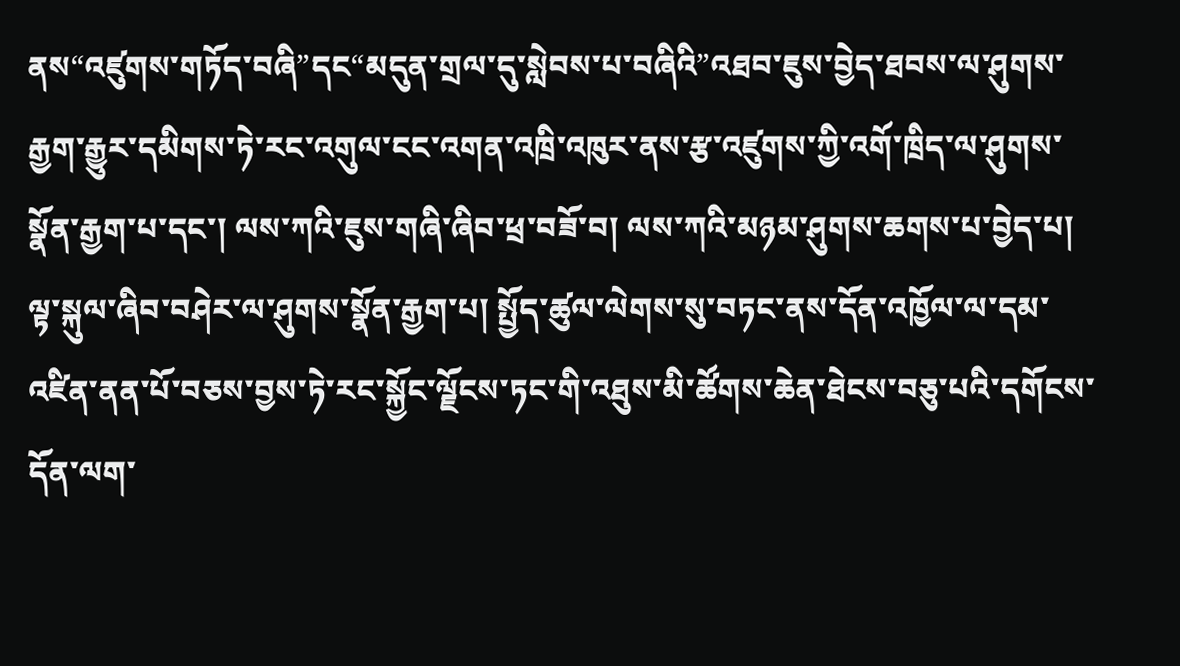ནས“འཛུགས་གཏོད་བཞི”དང“མདུན་གྲལ་དུ་སླེབས་པ་བཞིའི”འཐབ་ཇུས་བྱེད་ཐབས་ལ་ཤུགས་རྒྱག་རྒྱུར་དམིགས་ཏེ་རང་འགུལ་ངང་འགན་འཁྲི་འཁུར་ནས་རྩ་འཛུགས་ཀྱི་འགོ་ཁྲིད་ལ་ཤུགས་སྣོན་རྒྱག་པ་དང་། ལས་ཀའི་ཇུས་གཞི་ཞིབ་ཕྲ་བཟོ་བ། ལས་ཀའི་མཉམ་ཤུགས་ཆགས་པ་བྱེད་པ། ལྟ་སྐུལ་ཞིབ་བཤེར་ལ་ཤུགས་སྣོན་རྒྱག་པ། སྤྱོད་ཚུལ་ལེགས་སུ་བཏང་ནས་དོན་འཁྱོལ་ལ་དམ་འཛིན་ནན་པོ་བཅས་བྱས་ཏེ་རང་སྐྱོང་ལྗོངས་ཏང་གི་འཐུས་མི་ཚོགས་ཆེན་ཐེངས་བཅུ་པའི་དགོངས་དོན་ལག་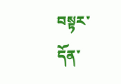བསྟར་དོན་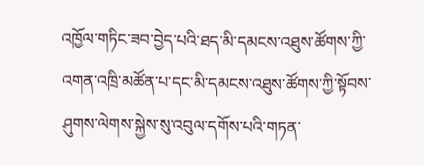འཁྱོལ་གཏིང་ཟབ་བྱེད་པའི་ཐད་མི་དམངས་འཐུས་ཚོགས་ཀྱི་འགན་འཁྲི་མཚོན་པ་དང་མི་དམངས་འཐུས་ཚོགས་ཀྱི་སྟོབས་ཤུགས་ལེགས་སྐྱེས་སུ་འབུལ་དགོས་པའི་གཏན་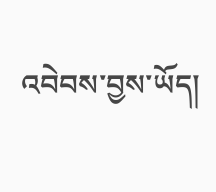འབེབས་བྱས་ཡོད།